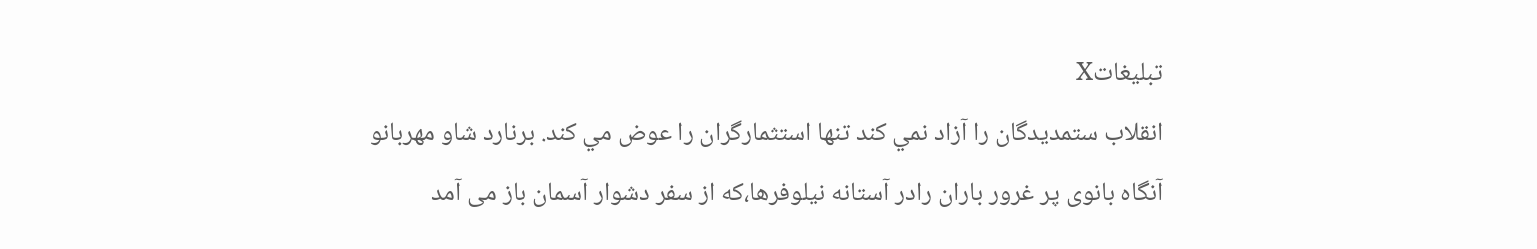تبليغاتX
انقلاب ستمديدگان را آزاد نمي کند تنها استثمارگران را عوض مي کند. برنارد شاو مهربانو
آنگاه بانوی پر غرور باران رادر آستانه نیلوفرها،که از سفر دشوار آسمان باز می آمد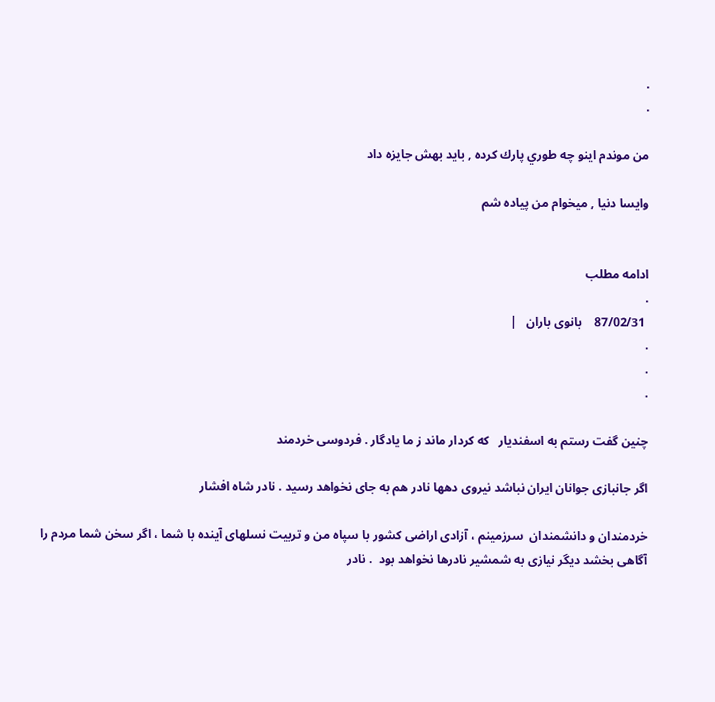.
.

من موندم اينو چه طوري پارك كرده , بايد بهش جايزه داد

وايسا دنيا , ميخوام من پياده شم


ادامه مطلب
.
 87/02/31    بانوی باران   |
.
.
.

چنین گفت رستم به اسفندیار   که کردار ماند ز ما یادگار . فردوسی خردمند

اگر جانبازی جوانان ایران نباشد نیروی دهها نادر هم به جای نخواهد رسید . نادر شاه افشار

خردمندان و دانشمندان  سرزمینم ، آزادی اراضی کشور با سپاه من و تربیت نسلهای آینده با شما ، اگر سخن شما مردم را آگاهی بخشد دیگر نیازی به شمشیر نادرها نخواهد بود  . نادر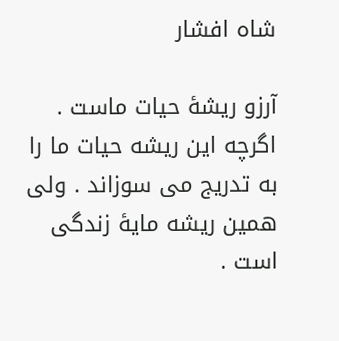شاه افشار

آرزو ریشۀ حیات ماست . اگرچه این ریشه حیات ما را به تدریج می سوزاند . ولی همین ریشه مایۀ زندگی است .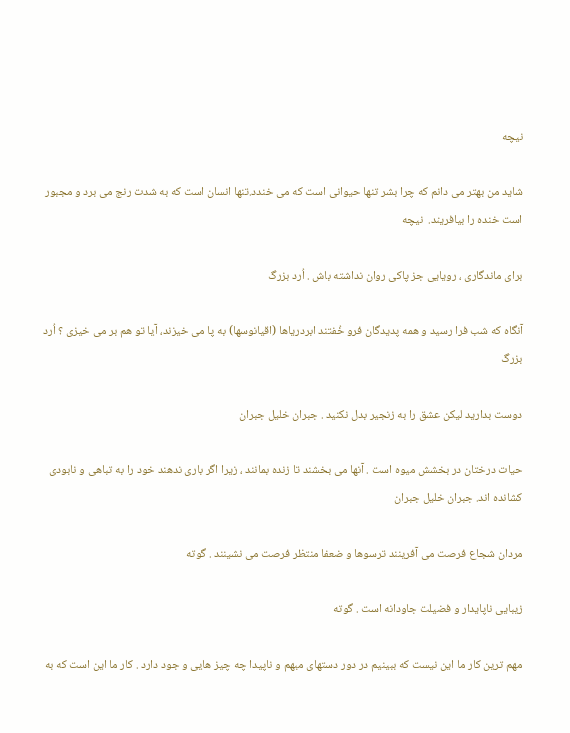نیچه

شاید من بهتر می دانم که چرا بشر تنها حیوانی است که می خندد.تنها انسان است که به شدت رنج می برد و مجبور است خنده را بیافریند.  نیچه

برای ماندگاری ، رویایی جز پاکی روان نداشته باش . اُرد بزرگ

آنگاه که شب فرا رسید و همه پدیدگان فرو خُفتند ابردریاها (اقیانوسها) به پا می خیزند، آیا تو هم بر می خیزی ؟ اُرد بزرگ

دوست بدارید لیکن عشق را به زنجیر بدل نکنید . جبران خلیل جبران

حیات درختان در بخشش میوه است . آنها می بخشند تا زنده بمانند ، زیرا اگر باری ندهند خود را به تباهی و نابودی کشانده اند. جبران خلیل جبران

مردان شجاع فرصت می آفرینند ترسوها و ضعفا منتظر فرصت می نشینند . گوته

زیبایی ناپایدار و فضیلت جاودانه است . گوته

مهم ترین کار ما این نیست که ببینیم در دور دستهای مبهم و ناپیدا چه چیز هایی و جود دارد . کار ما این است که به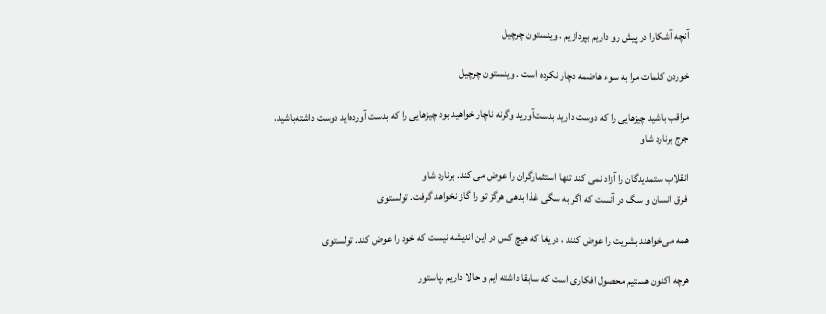آنچه آشکارا در پیش رو داریم بپردازیم . وینستون چرچیل

خوردن کلمات مرا به سوء هاضمه دچار نکرده است . وینستون چرچیل

مراقب باشید چیزهایی را که دوست دارید بدست‌آورید وگرنه ناچار خواهید بود چیزهایی را که بدست آورده‌اید دوست داشته‌باشید. جرج برنارد شاو

انقلاب ستمدیدگان را آزاد نمی کند تنها استثمارگران را عوض می کند. برنارد شاو
 فرق انسان و سگ در آنست که اگر به سگی غذا بدهی هرگز تو را گاز نخواهد گرفت. تولستوی

همه می‌خواهند بشریت را عوض کنند ، دریغا که هیچ کس در این اندیشه نیست که خود را عوض کند. تولستوی

هرچه اکنون هستیم محصول افکاری است که سابقا داشته ایم و حالا داریم .پاستور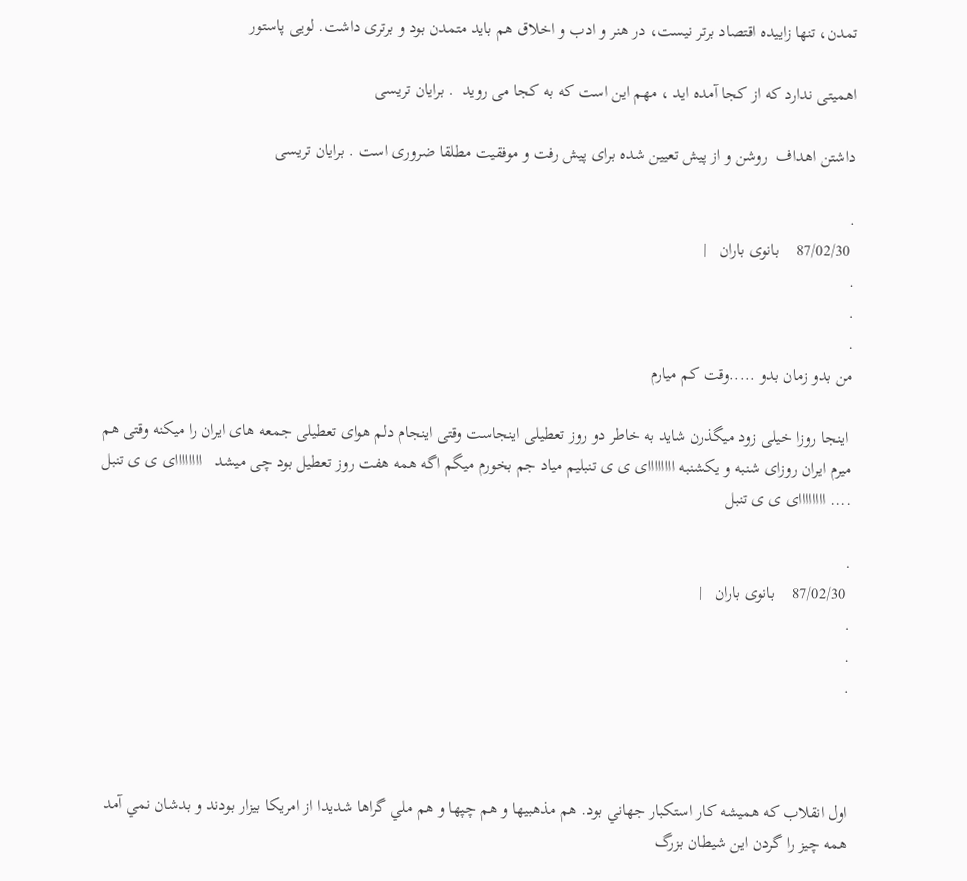تمدن، تنها زاییده اقتصاد برتر نیست، در هنر و ادب و اخلاق هم باید متمدن بود و برتری داشت. لویی پاستور

اهمیتی ندارد که از کجا آمده اید ، مهم این است که به کجا می روید  . برایان تریسی

داشتن اهداف  روشن و از پیش تعیین شده برای پیش رفت و موفقیت مطلقا ضروری است . برایان تریسی

.
 87/02/30    بانوی باران   |
.
.
.
من بدو زمان بدو .....وقت کم میارم

 اینجا روزا خیلی زود میگذرن شاید به خاطر دو روز تعطیلی اینجاست وقتی اینجام دلم هوای تعطیلی جمعه های ایران را میکنه وقتی هم میرم ایران روزای شنبه و یکشنبه اااااااای ی ی تنبلیم میاد جم بخورم میگم اگه همه هفت روز تعطیل بود چی میشد   اااااااای ی ی تنبل .... اااااااای ی ی تنبل

.
 87/02/30    بانوی باران   |
.
.
.



اول انقلاب كه هميشه كار استكبار جهاني بود. هم مذهبيها و هم چپها و هم ملي گراها شديدا از امريكا بيزار بودند و بدشان نمي آمد همه چيز را گردن اين شيطان بزرگ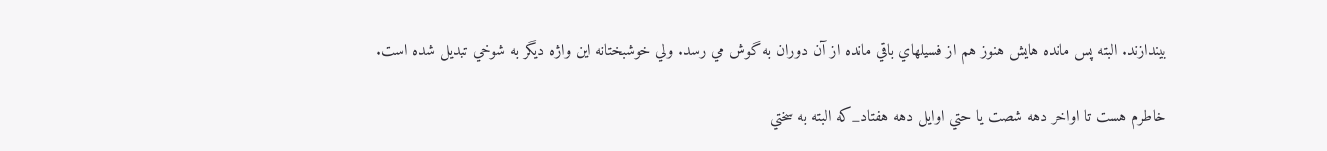بيندازند. البته پس مانده هايش هنوز هم از فسيلهاي باقي مانده از آن دوران به گوش مي رسد. ولي خوشبختانه اين واژه ديگر به شوخي تبديل شده است.

خاطرم هست تا اواخر دهه شصت يا حتي اوايل دهه هفتاد_كه البته به سختي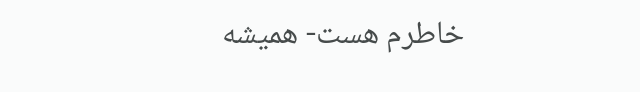خاطرم هست- هميشه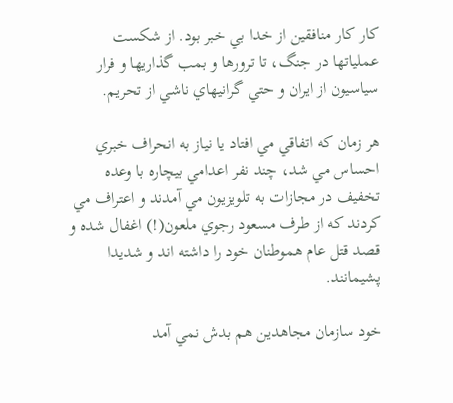كار كار منافقين از خدا بي خبر بود. از شكست عملياتها در جنگ، تا ترورها و بمب گذاريها و فرار سياسيون از ايران و حتي گرانيهاي ناشي از تحريم.

هر زمان كه اتفاقي مي افتاد يا نياز به انحراف خبري احساس مي شد، چند نفر اعدامي بيچاره با وعده تخفيف در مجازات به تلويزيون مي آمدند و اعتراف مي كردند كه از طرف مسعود رجوي ملعون(!) اغفال شده و قصد قتل عام هموطنان خود را داشته اند و شديدا پشيمانند.

خود سازمان مجاهدين هم بدش نمي آمد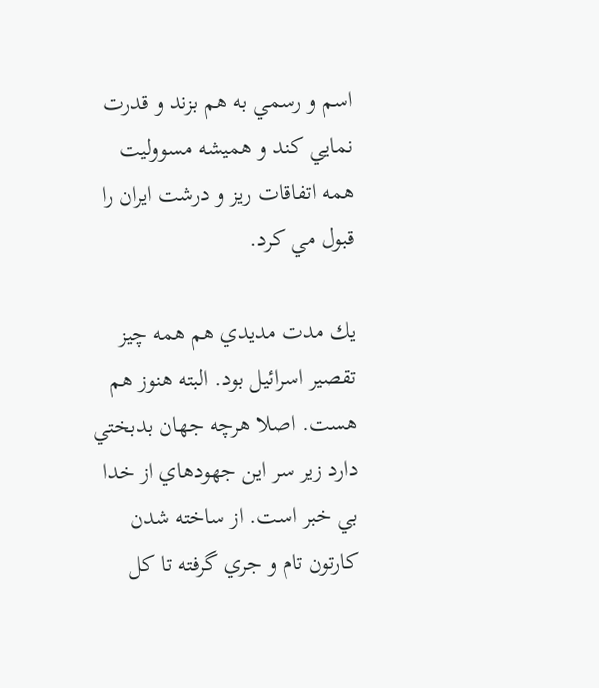اسم و رسمي به هم بزند و قدرت نمايي كند و هميشه مسووليت همه اتفاقات ريز و درشت ايران را قبول مي كرد.

يك مدت مديدي هم همه چيز تقصير اسرائيل بود. البته هنوز هم هست. اصلا هرچه جهان بدبختي دارد زير سر اين جهودهاي از خدا بي خبر است. از ساخته شدن كارتون تام و جري گرفته تا كل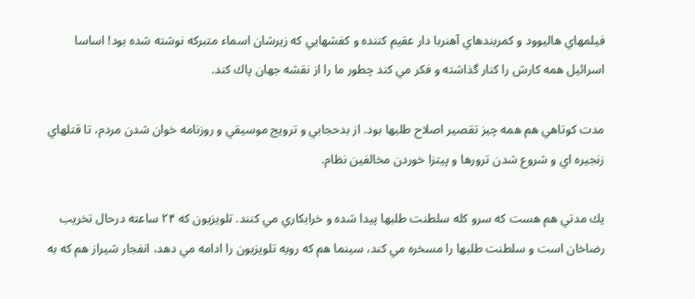فيلمهاي هاليوود و كمربندهاي آهنربا دار عقيم كننده و كفشهايي كه زيرشان اسماء متبركه نوشته شده بود! اساسا اسرائيل همه كارش را كنار گذاشته و فكر مي كند چطور ما را از نقشه جهان پاك كند.

مدت كوتاهي هم همه چيز تقصير اصلاح طلبها بود. از بدحجابي و ترويج موسيقي و روزنامه خوان شدن مردم، تا قتلهاي زنجيره اي و شروع شدن ترورها و پيتزا خوردن مخالفين نظام.

يك مدتي هم هست كه سرو كله سلطنت طلبها پيدا شده و خرابكاري مي كنند. تلويزيون كه ۲۴ ساعته درحال تخريب رضاخان است و سلطنت طلبها را مسخره مي كند، سينما هم كه رويه تلويزيون را ادامه مي دهد، انفجار شيراز هم كه به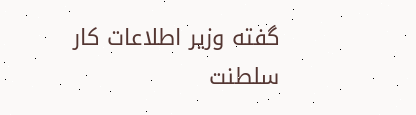گفته وزير اطلاعات كار سلطنت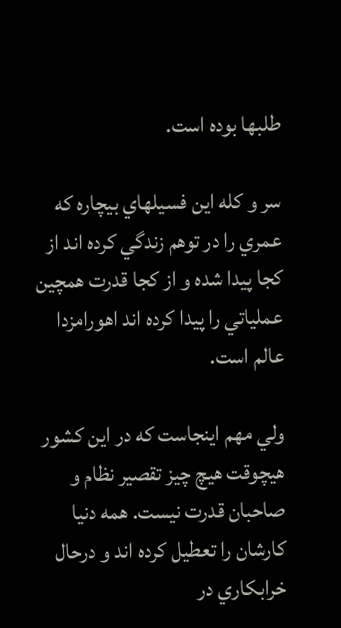طلبها بوده است.

سر و كله اين فسيلهاي بيچاره كه عمري را در توهم زندگي كرده اند از كجا پيدا شده و از كجا قدرت همچين عملياتي را پيدا كرده اند اهورامزدا عالم است.

ولي مهم اينجاست كه در اين كشور هيچوقت هيچ چيز تقصير نظام و صاحبان قدرت نيست. همه دنيا كارشان را تعطيل كرده اند و درحال خرابكاري در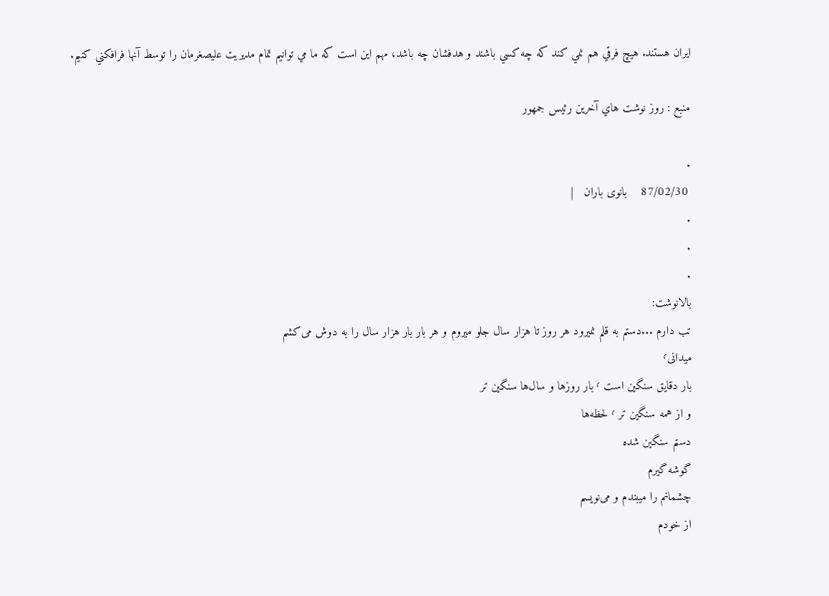ايران هستند. هيچ فرقي هم نمي كند كه چه كسي باشند و هدفشان چه باشد، مهم اين است كه ما مي توانيم تمام مديريت عليصغرمان را توسط آنها فرافكني كنيم.

منبع : روز نوشت هاي آخرين رئيس جمهور

.
 87/02/30    بانوی باران   |
.
.
.
بالانوشت:
تب دارم ...دستم به قلم نمیرود هر روز تا هزار سال جلو میروم و هر بار بار هزار سال را به دوش می‌کشم
میدانی٬
بار دقایق سنگین است ٬ بار روزها و سال‌ها سنگین تر
و از همه سنگین تر ٬ لحظه‌ها
دستم سنگین شده
گوشه گیرم
چشمانم را میبندم و می‌نویسم
از خودم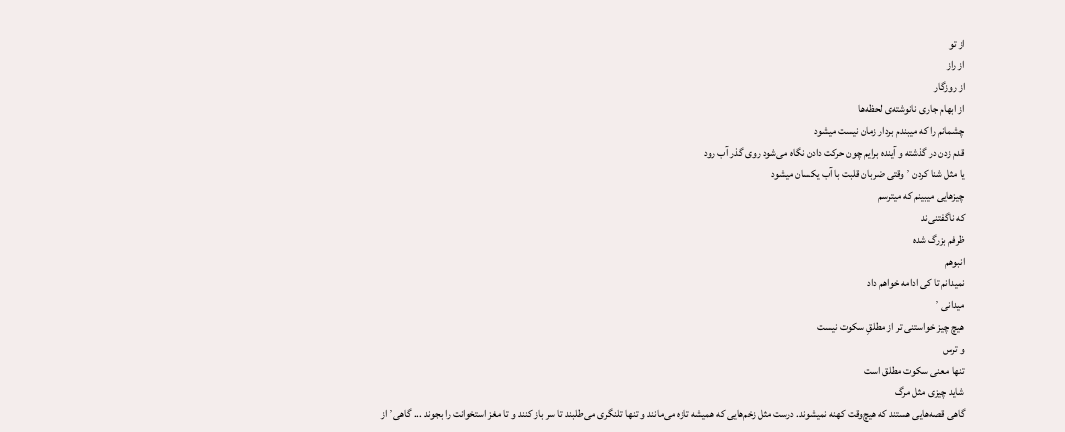از تو
از راز
از روزگار
از ابهام جاری نانوشته‌ی لحظه‌ها
چشمانم را که میبندم بردار زمان نیست میشود
قدم زدن در گذشته و آینده برایم چون حرکت دادن نگاه می‌شود روی گذر آب رود
یا مثل شنا کردن ٬ وقتی ضربان قلبت با آب یکسان میشود
چیزهایی میبینم که میترسم
که ناگفتنی‌ند
ظرفم بزرگ شده
انبوهم
نمیدانم تا کی ادامه خواهم داد
میدانی ٬
هیچ چیز خواستنی تر از مطلقِ سکوت نیست
و ترس
تنها معنی سکوت مطلق است
شاید چیزی مثل مرگ
گاهی قصه‌هایی هستند که هیچ‌وقت کهنه نمیشوند. درست مثل زخم‌هایی که همیشه تازه می‌مانند و تنها تلنگری می‌طلبند تا سر باز کنند و تا مغز استخوانت را بجوند ... گاهی٬ از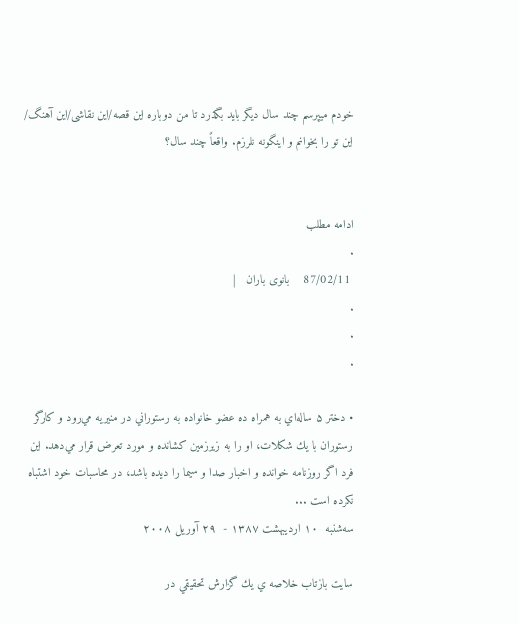خودم میپرسم چند سال دیگر باید بگذرد تا من دوباره این قصه/این نقاشی/این آهنگ/ این تو را بخوانم و اینگونه نلرزم. واقعاً چند سال؟


ادامه مطلب
.
 87/02/11    بانوی باران   |
.
.
.

• دختر ۵ ساله‌اي به همراه ده عضو خانواده به رستوراني در منيريه مي‌رود و كارگر رستوران با يك شكلات، او را به زيرزمين كشانده و مورد تعرض قرار مي‌دهد. اين فرد اگر روزنامه خوانده و اخبار صدا و سيما را ديده باشد،‌ در محاسبات خود اشتباه نكرده است ...
سه‌شنبه  ۱۰ ارديبهشت ۱٣٨۷ -  ۲۹ آوريل ۲۰۰٨

سايت بازتاب خلاصه ي يك گزارش تحقيقي در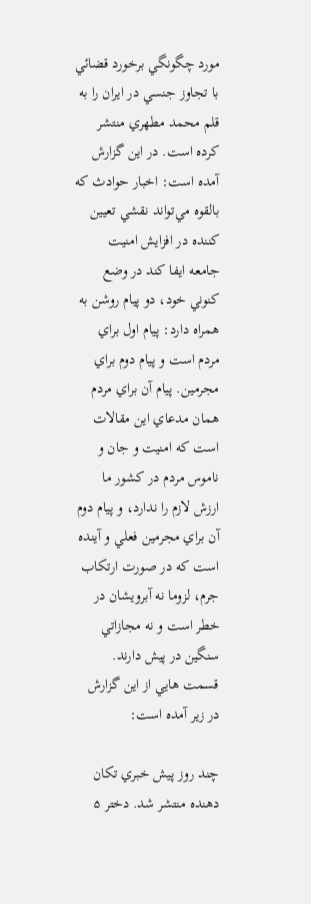مورد چگونگي برخورد قضائي با تجاوز جنسي در ايران را به قلم محمد مطهري منتشر كرده است. در اين گزارش آمده است: اخبار حوادث كه بالقوه مي‌تواند نقشي تعيين كننده در افزايش امنيت جامعه ايفا كند در وضع كنوني خود، دو پيام روشن به همراه دارد: پيام اول براي مردم است و پيام دوم براي مجرمين. پيام آن براي مردم همان مدعاي اين مقالات است كه امنيت و جان و ناموس مردم در كشور ما ارزش لازم را ندارد، و پيام دوم آن براي مجرمين فعلي و آينده است كه در صورت ارتكاب جرم، لزوما نه آبرويشان در خطر است و نه مجازاتي سنگين در پيش دارند.
قسمت هايي از اين گزارش در زير آمده است:

چند روز پيش خبري تكان دهنده منتشر شد. دختر ۵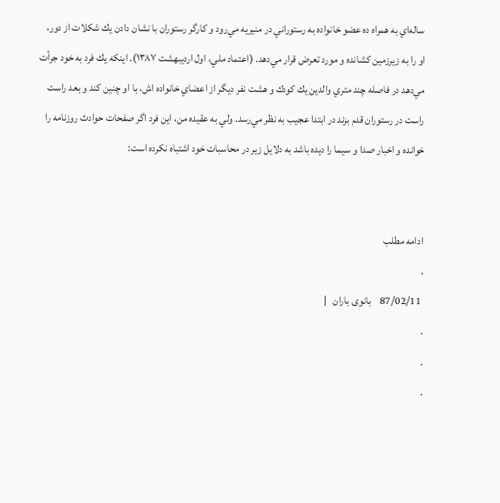ساله‌اي به همراه ده عضو خانواده به رستوراني در منيريه مي‌رود و كارگر رستوران با نشان دادن يك شكلات از دور، او را به زيرزمين كشانده و مورد تعرض قرار مي‌دهد. (اعتماد ملي، اول ارديبهشت ۱٣٨۷). اينكه يك فرد به خود جرأت مي‌دهد در فاصله چند متري والدين يك كودك و هشت نفر ديگر از اعضاي خانواده اش، با او چنين كند و بعد راست راست در رستوران قدم بزند در ابتدا عجيب به نظر مي‌رسد. ولي به عقيده من، اين فرد اگر صفحات حوادث روزنامه را خوانده و اخبار صدا و سيما را ديده باشد به دلايل زير در محاسبات خود اشتباه نكرده است:


ادامه مطلب
.
 87/02/11    بانوی باران   |
.
.
.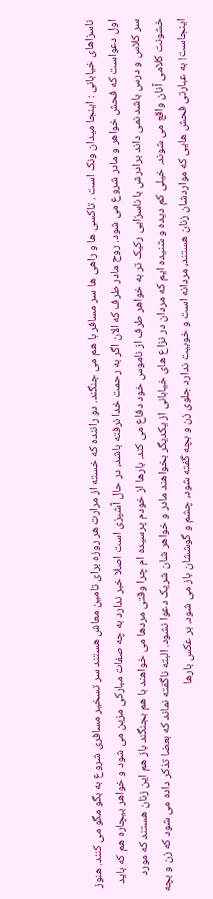ناسزاهای خیابانی : اینجا میدان ونک است . تاکسی ها و راهی ها سر مسافر با هم می جنگند. دو راننده که خسته از مرارت هر روزه برای تامین معاش هستند سر تسخیر مسافری شروع به بگو مگو می کنند. هنوز اول دعواست که فحش خواهر و مادر شروع می شود. روح مادر طرف که الان اگر به رحمت خدا نرفته باشد، در حال آشپزی است اصلا خبر ندارد به چه صفات مبارکی مزین می شود و خواهر بیچاره هم که باید سر کلاس و درس باشد نمی داند برادرش با ناسزایی رکیک تر به خواهر طرف از ناموس خود دفاع می کند. بارها از خودم پرسیده ام چرا وقتی مردها می خواهند با هم بجنگند باز هم این زنان هستند که مورد خشونت کلامی آنان واقع می شوند. خیلی کم دیده و شنیده ایم که مردان در نزاع های خیابانی از یکدیگر بخواهند مادر و خواهر شان شریک دعوا نشود. البته ناگفته نماند که بعضا تذکر داده می شود که زن و بچه اینجاست! به عبارتی فحش هایی که مواردشان زنان هستند، مردانه است و خوبیت ندارد جلوی زن و بچه گفته شود، چشم و گوششان باز می شود. بر عکس بارها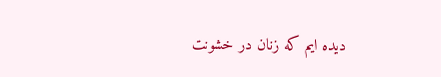دیده ایم که زنان در خشونت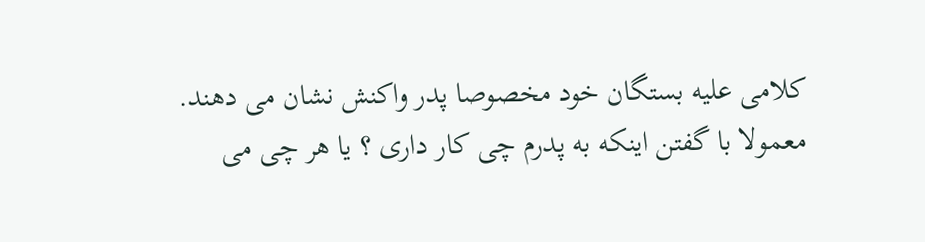کلامی علیه بستگان خود مخصوصا پدر واکنش نشان می دهند. معمولا با گفتن اینکه به پدرم چی کار داری ؟ یا هر چی می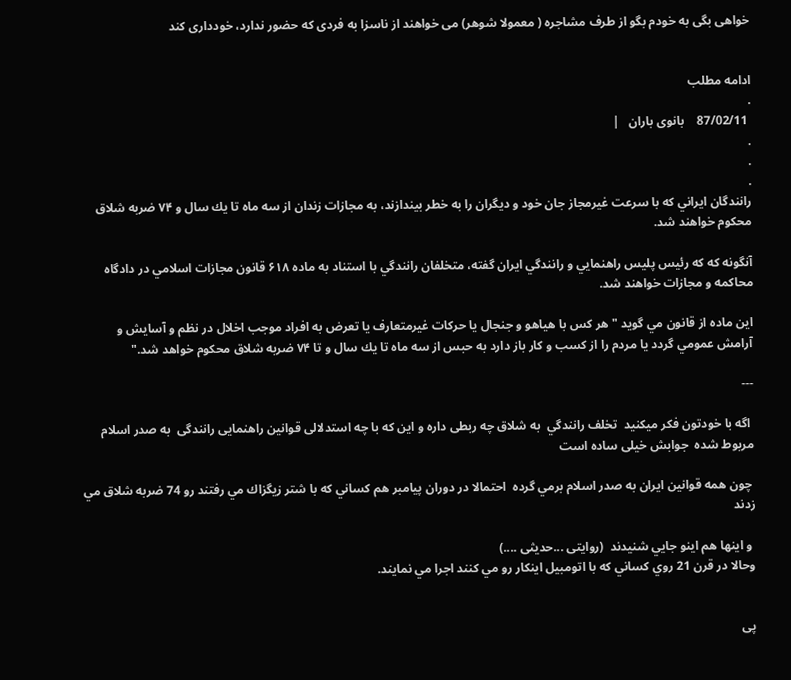خواهی بگی به خودم بگو از طرف مشاجره ( معمولا شوهر) می خواهند از ناسزا به فردی که حضور ندارد، خودداری کند


ادامه مطلب
.
 87/02/11    بانوی باران   |
.
.
.
رانندگان ايراني كه با سرعت غيرمجاز جان خود و ديگران را به خطر بيندازند، به مجازات زندان از سه ماه تا يك سال و ۷۴ ضربه شلاق محكوم خواهند شد.

آنگونه كه كه رئيس پليس راهنمايي و رانندگي ايران گفته، متخلفان رانندگي با استناد به ماده ۶۱۸ قانون مجازات اسلامي در دادگاه محاكمه و مجازات خواهند شد.

اين ماده از قانون مي گويد " هر كس با هياهو و جنجال يا حركات غيرمتعارف يا تعرض به افراد موجب اخلال در نظم و آسايش و آرامش عمومي گردد يا مردم را از كسب و كار باز دارد به حبس از سه ماه تا يك سال و تا ۷۴ ضربه شلاق محكوم خواهد شد."

---

 اگه با خودتون فکر میکنید  تخلف رانندگي  به شلاق چه ربطی داره و این که با چه استدلالی قوانین راهنمایی رانندگی  به صدر اسلام مربوط شده  جوابش خیلی ساده است

 چون همه قوانین ایران به صدر اسلام برمي گرده  احتمالا در دوران پيامبر هم كساني كه با شتر زيگزاك مي رفتند رو 74 ضربه شلاق مي زدند

 و اينها هم اينو جايي شنيدند  (روایتی ...حدیثی ....)
وحالا در قرن 21 روي كساني كه با اتومبيل اينكار رو مي كنند اجرا مي نمايند.


پی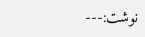نوشت:---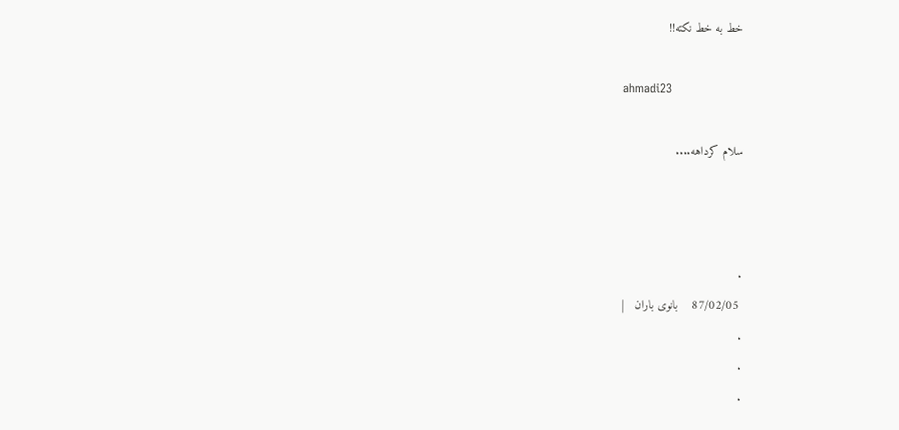خط به خط نکته!!

ahmadi23

سلام کرداهه....



.
 87/02/05    بانوی باران   |
.
.
.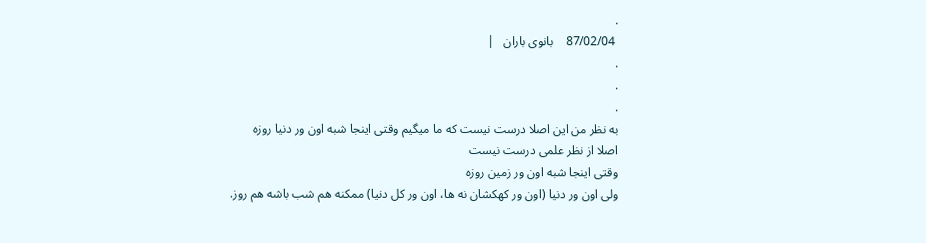.
 87/02/04    بانوی باران   |
.
.
.
به نظر من این اصلا درست نیست که ما میگیم وقتی اینجا شبه اون ور دنیا روزه
اصلا از نظر علمی درست نیست
وقتی اینجا شبه اون ور زمین روزه
ولی اون ور دنیا (اون ور کهکشان نه ها، اون ور کل دنیا) ممکنه هم شب باشه هم روز.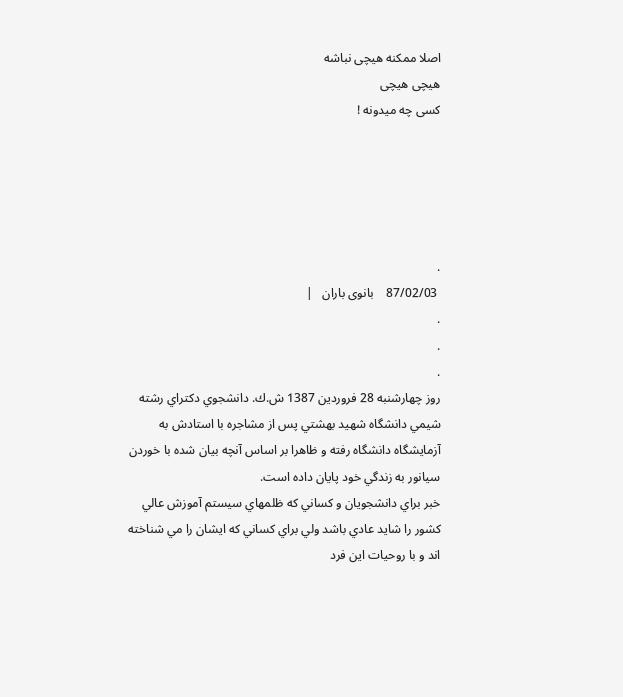اصلا ممکنه هیچی نباشه
هیچی هیچی
کسی چه میدونه !





.
 87/02/03    بانوی باران   |
.
.
.
روز چهارشنبه 28 فروردين 1387 ش.ك. دانشجوي دكتراي رشته شيمي دانشگاه شهيد بهشتي پس از مشاجره با استادش به آزمايشگاه دانشگاه رفته و ظاهرا بر اساس آنچه بيان شده با خوردن سيانور به زندگي خود پايان داده است.
خبر براي دانشجويان و كساني كه ظلمهاي سيستم آموزش عالي كشور را شايد عادي باشد ولي براي كساني كه ايشان را مي شناخته اند و با روحيات اين فرد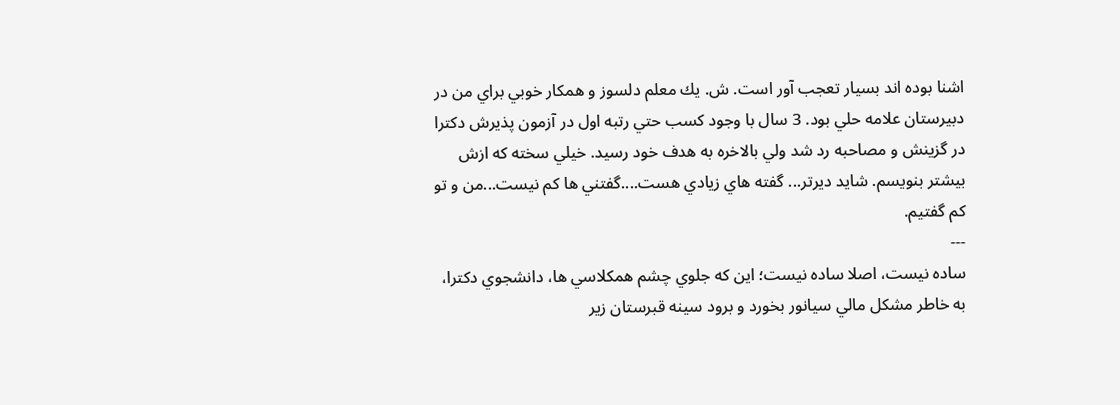اشنا بوده اند بسيار تعجب آور است. ش. يك معلم دلسوز و همكار خوبي براي من در دبيرستان علامه حلي بود. 3 سال با وجود كسب حتي رتبه اول در آزمون پذيرش دكترا در گزينش و مصاحبه رد شد ولي بالاخره به هدف خود رسيد. خيلي سخته كه ازش بيشتر بنويسم. شايد ديرتر... گفته هاي زيادي هست....گفتني ها كم نيست...من و تو كم گفتيم.
---
ساده نيست، اصلا ساده نيست؛ اين كه جلوي چشم همكلاسي ها، دانشجوي دكترا، به خاطر مشكل مالي سيانور بخورد و برود سينه قبرستان زير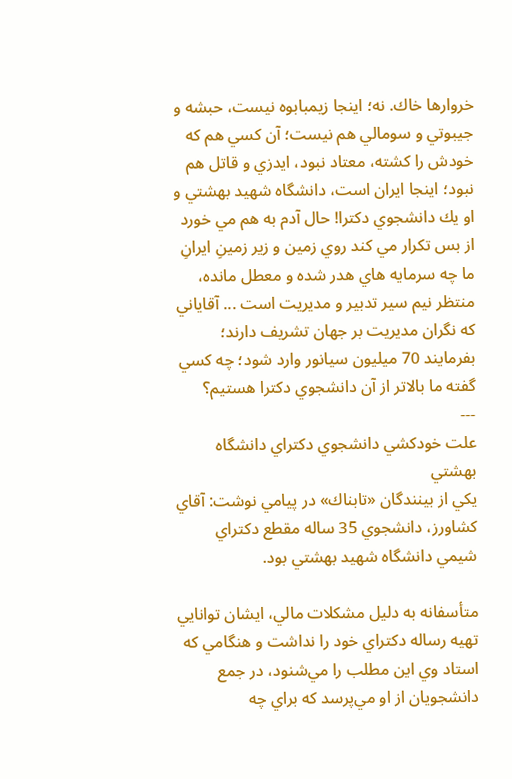خروارها خاك. نه؛ اينجا زيمبابوه نيست، حبشه و جيبوتي و سومالي هم نيست؛ آن كسي هم كه خودش را كشته، معتاد نبود، ايدزي و قاتل هم نبود؛ اينجا ايران است، دانشگاه شهيد بهشتي و او يك دانشجوي دكترا! حال آدم به هم مي خورد از بس تكرار مي كند روي زمين و زير زمينِ ايرانِ ما چه سرمايه هاي هدر شده و معطل مانده، منتظر نيم سير تدبير و مديريت است ... آقاياني كه نگران مديريت بر جهان تشريف دارند؛ بفرمايند 70 ميليون سيانور وارد شود؛ چه كسي گفته ما بالاتر از آن دانشجوي دكترا هستيم؟
---
علت خودكشي دانشجوي دكتراي دانشگاه بهشتي
يكي از بينندگان «تابناك» در پيامي نوشت: آقاي كشاورز، دانشجوي 35 ساله مقطع دكتراي شيمي دانشگاه شهيد بهشتي بود.

متأسفانه به دليل مشكلات مالي، ايشان توانايي تهيه رساله دكتراي خود را نداشت و هنگامي كه استاد وي اين مطلب را مي‌شنود، در جمع دانشجويان از او مي‌پرسد كه براي چه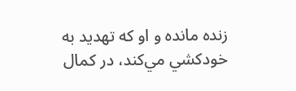زنده مانده و او كه تهديد به خودكشي مي‌كند، در كمال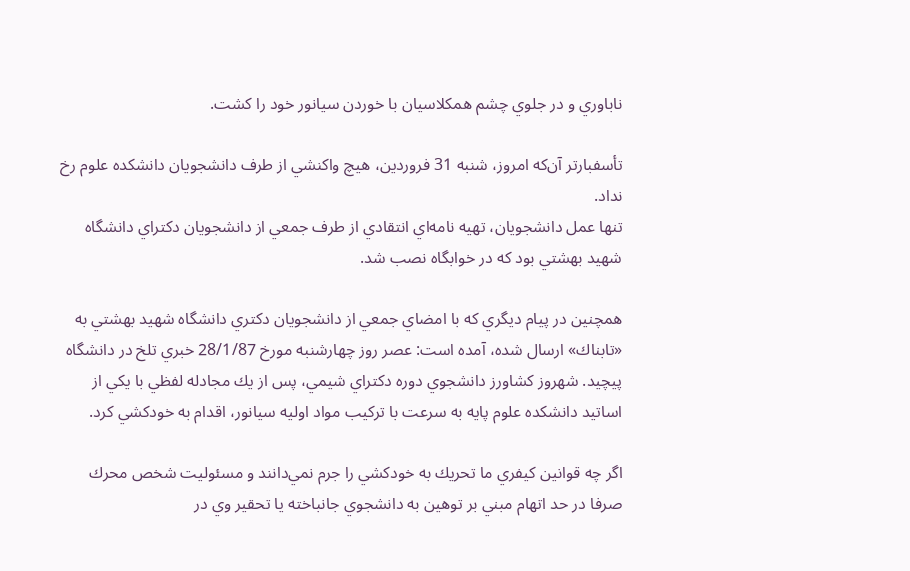ناباوري و در جلوي چشم همكلاسيان با خوردن سيانور خود را كشت.

تأسفبارتر آن‌كه امروز، شنبه 31 فروردين، هيچ واكنشي از طرف دانشجويان دانشكده علوم رخ نداد.
تنها عمل دانشجويان، تهيه نامه‌اي انتقادي از طرف جمعي از دانشجويان دكتراي دانشگاه شهيد بهشتي بود كه در خوابگاه نصب شد.

همچنين در پيام ديگري كه با امضاي جمعي از دانشجويان دكتري دانشگاه شهيد بهشتي به «تابناك» ارسال شده، آمده است: عصر روز چهارشنبه مورخ 28/1/87 خبري تلخ در دانشگاه پيچيد. شهروز كشاورز دانشجوي دوره دكتراي شيمي، پس از يك مجادله لفظي با يكي از اساتيد دانشكده علوم پايه به سرعت با تركيب مواد اوليه سيانور، اقدام به خودكشي كرد.

اگر چه قوانين كيفري ما تحريك به خودكشي را جرم نمي‌دانند و مسئوليت شخص محرك صرفا در حد اتهام مبني بر توهين به دانشجوي جانباخته يا تحقير وي در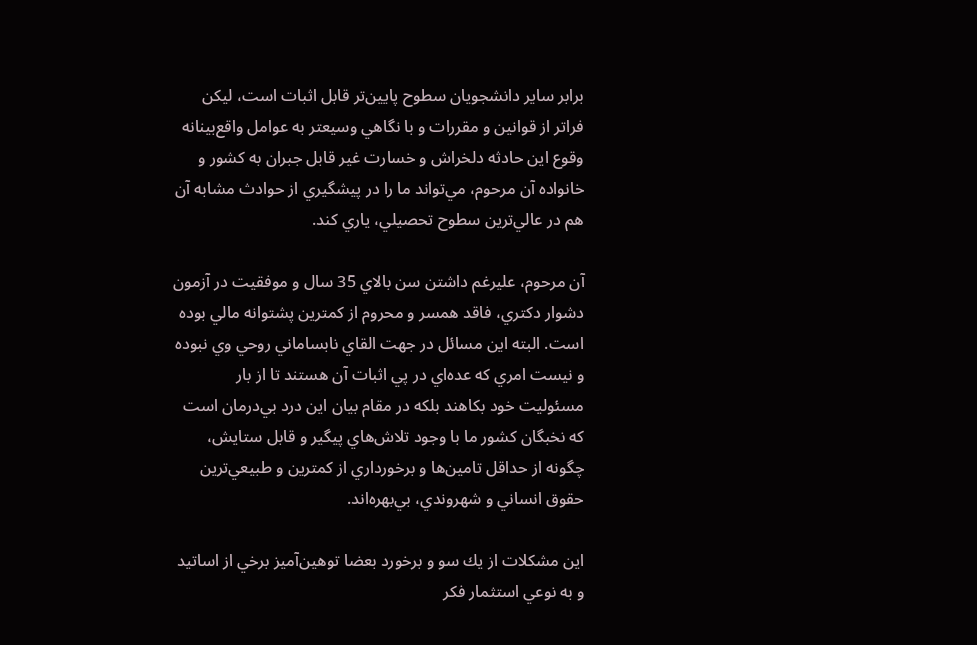برابر ساير دانشجويان سطوح پايين‌تر قابل اثبات است، ليكن فراتر از قوانين و مقررات و با نگاهي وسيعتر به عوامل واقع‌بينانه وقوع اين حادثه دلخراش و خسارت غير قابل جبران به كشور و خانواده آن مرحوم، مي‌تواند ما را در پيشگيري از حوادث مشابه آن هم در عالي‌ترين سطوح تحصيلي، ياري كند.

آن مرحوم، عليرغم داشتن سن بالاي 35 سال و موفقيت در آزمون دشوار دكتري، فاقد همسر و محروم از كمترين پشتوانه مالي بوده است. البته اين مسائل در جهت القاي نابساماني روحي وي نبوده و نيست امري كه عده‌اي در پي اثبات آن هستند تا از بار مسئوليت خود بكاهند بلكه در مقام بيان اين درد بي‌درمان است كه نخبگان كشور ما با وجود تلاش‌هاي پيگير و قابل ستايش، چگونه از حداقل تامين‌ها و برخورداري از كمترين و طبيعي‌ترين حقوق انساني و شهروندي، بي‌بهره‌اند.

اين مشكلات از يك سو و برخورد بعضا توهين‌آميز برخي از اساتيد و به نوعي استثمار فكر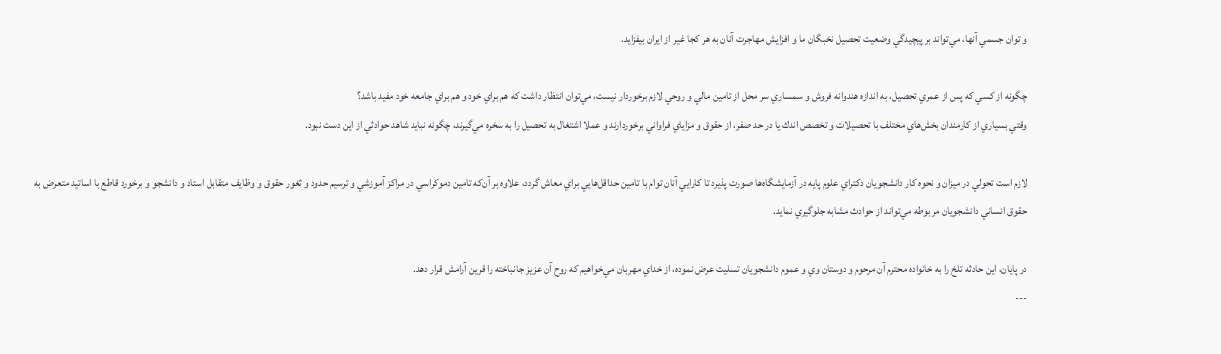و توان جسمي آنها، مي‌تواند بر پيچيدگي وضعيت تحصيل نخبگان ما و افزايش مهاجرت آنان به هر كجا غير از ايران بيفزايد.

چگونه از كسي كه پس از عمري تحصيل، به اندازه هندوانه فروش و سمساري سر محل از تامين مالي و روحي لازم برخوردار نيست، مي‌توان انتظار داشت كه هم براي خود و هم براي جامعه خود مفيد باشد؟
وقتي بسياري از كارمندان بخش‌هاي مختلف با تحصيلات و تخصص اندك يا در حد صفر، از حقوق و مزاياي فراواني برخوردارند و عملا اشتغال به تحصيل را به سخره مي‌گيرند، چگونه نبايد شاهد حوادثي از اين دست نبود.

لازم است تحولي در ميزان و نحوه كار دانشجويان دكتراي علوم پايه در آزمايشگاه‌ها صورت پذيرد تا كارايي آنان توام با تامين حداقل‌هايي براي معاش گردد، علاوه بر آن‌كه تامين دموكراسي در مراكز آموزشي و ترسيم حدود و ثغور حقوق و وظايف متقابل استاد و دانشجو و برخورد قاطع با اساتيد متعرض به حقوق انساني دانشجويان مربوطه مي‌تواند از حوادث مشابه جلوگيري نمايد.

در پايان، اين حادثه تلخ را به خانواده محترم آن مرحوم و دوستان وي و عموم دانشجويان تسليت عرض نموده، از خداي مهربان مي‌خواهيم كه روح آن عزيز جانباخته را قرين آرامش قرار دهد.
---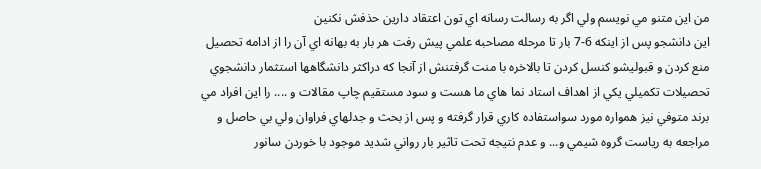من اين متنو مي نويسم ولي اگر به رسالت رسانه اي تون اعتقاد دارين حذفش نكنين
اين دانشجو پس از اينكه 6-7 بار تا مرحله مصاحبه علمي پيش رفت هر بار به بهانه اي آن را از ادامه تحصيل منع كردن و قبوليشو كنسل كردن تا بالاخره با منت گرفتنش از آنجا كه دراكثر دانشگاهها استثمار دانشجوي تحصيلات تكميلي يكي از اهداف استاد نما هاي ما هست و سود مستقيم چاپ مقالات و .... را اين افراد مي برند متوفي نيز همواره مورد سواستفاده كاري قرار گرفته و پس از بحث و جدلهاي فراوان ولي بي حاصل و مراجعه به رياست گروه شيمي و... و عدم نتيجه تحت تاثير بار رواني شديد موجود با خوردن سانور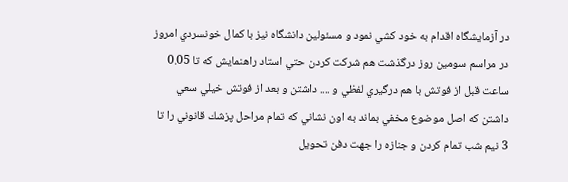در آزمايشگاه اقدام به خود كشي نمود و مسئولين دانشگاه نيز با كمال خونسردي امروز در مراسم سومين روز درگذشت هم شركت كردن حتي استاد راهنمايش كه تا 0.05 ساعت قبل از فوتش با هم درگيري لفظي و .... داشتن و بعد از فوتش خيلي سعي داشتن كه اصل موضوع مخفي بماند به اون نشاني كه تمام مراحل پزشك قانوني را تا 3 نيم شب تمام كردن و جنازه را جهت دفن تحويل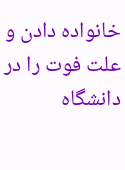خانواده دادن و علت فوت را در دانشگاه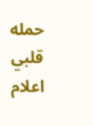حمله قلبي اعلام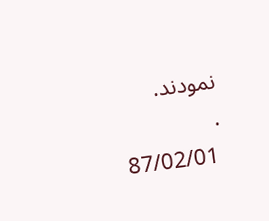نمودند.
.
 87/02/01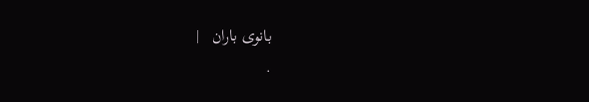بانوی باران   |
.